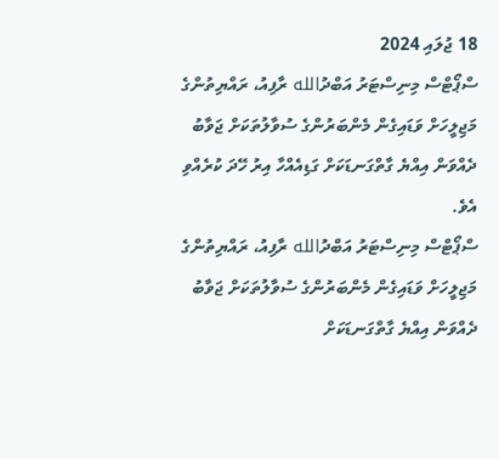18 ޖުލައި 2024
ސްޕޯޓްސް މިނިސްޓަރު އަބްދުالله ރާފިއު، ރައްޔިތުންގެ މަޖިލީހަށް ވަޑައިގެން މެންބަރުންގެ ސުވާލުތަކަށް ޖަވާބު ދެއްވަން އިއްޔެ ގާތްގަނޑަކަށް ގަޑިއެއްހާ އިރު ހޭދަ ކުރެއްވި އެވެ.
ސްޕޯޓްސް މިނިސްޓަރު އަބްދުالله ރާފިއު، ރައްޔިތުންގެ މަޖިލީހަށް ވަޑައިގެން މެންބަރުންގެ ސުވާލުތަކަށް ޖަވާބު ދެއްވަން އިއްޔެ ގާތްގަނޑަކަށް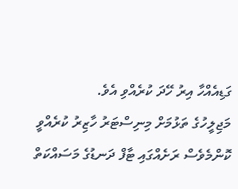ގަޑިއެއްހާ އިރު ހޭދަ ކުރެއްވި އެވެ.
މަޖިލީހުގެ ތަޅުމަށް މިނިސްޓަރު ހާޒިރު ކުރެއްވީ ކޮންމެވެސް ރަށެއްގައި ޓާފް ދަނޑުގެ މަސައްކަތް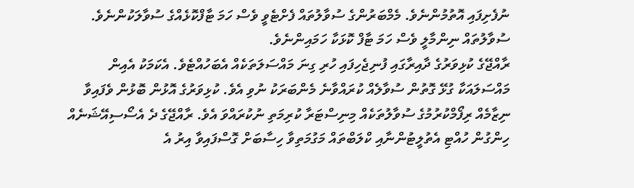ނުފެށިފައި އޮތުމުންނެވެ. މެމްބަރުންގެ ސުވާލުތައް ފެށްޓެވީ ވެސް ހަމަ ޓާފްކޮޅެއްގެ ސުވާލަކުންނެވެ. ސުވާލުތައް ނިންމާލީ ވެސް ހަމަ ޓާފް ކޮޅަކާ ހަމައިންނެވެ.
ރާއްޖޭގެ ކުޅިވަރުގެ ދާއިރާގައި ފުނިޖެހިފައި ހުރި ގިނަ މައްސަލަތަކެއް އެބަހުއްޓެވެ. އެކަމަކު އެއިން މައްސަލައަކާ ގުޅޭ ގޮތުން ސުވާލެއް ކުރައްވާނެ މެންބަރަކު ނުވި އެވެ. ކުޅިވަރުގެ އޮޅުން ބޮޅުން ވެފައިވާ ނިޒާމެއް ރިފޯމްކުރުމުގެ ސުވާލުތަކެއް މިނިސްޓަރާ ކުރިމަތި ނުކުރައްވަ އެވެ. ރާއްޖޭގެ ދެ އެސޯސިއޭޝަނެއް ހިންގުން ހުއްޓި އެތުލީޓުންނާއި ކްލަބްތައް މަގުމަތިވާ ހިސާބަށް ގޮސްފައިވާ އިރު އެ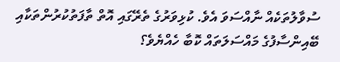ސުވާލުތަކެއް ނާއްސަވަ އެވެ. ކުޅިވަރުގެ ތެރޭގައި އޮތް ތާފަތުކުރުންތަކާއި ބޭއިންސާފުގެ މައްސަލަތައް ކޮބާ ހެއްޔެވެ؟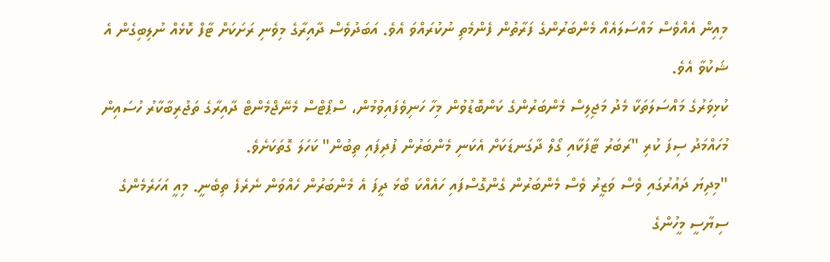މިއިން އެއްވެސް މައްސަލައެއް މެންބަރުންގެ ފަރާތުން ފެންމެތި ނުކުރައްވަ އެވެ. އަބަދުވެސް ދާއިރާގެ މިވެނި ރަށަކަށް ޓާފް ކޮޅެއް ނުލިބިގެން އެ ޝަކުވާ އެވެ.
ކުޅިވަރުގެ މައްސަލަތަކާ މެދު މަޖިލިސް މެންބަރުންގެ ކަންބޮޑުވުން މިހާ ހަނިވެފައިވުމުން، ސްޕޯޓްސް މެނޭޖްމެންޓް ދާއިރާގެ ތަޖުރިބާކާރު ހުސައިން މުހައްމަދު ސިފަ ކުރި "ރަބަރު ޓާފަކާއި ގޯލް ދާގަނޑަކަށް އެކަނި މެންބަރުން ފުދިފައި ތިބުން" ކަހަލަ ގޮތަކަށެވެ.
"މިދިޔަ ދައުރުގައި ވެސް ވަޒީރު ވެސް މެންބަރުން ގެންގޮސްފައި ހައެއްކަ ބޯޅަ ދީފަ އެ މެންބަރުން ހެއްވަން ނެރެފެ ތިބެނީ. މިއީ އަހަރެމެންގެ ސިޔާސީ މީހުންގެ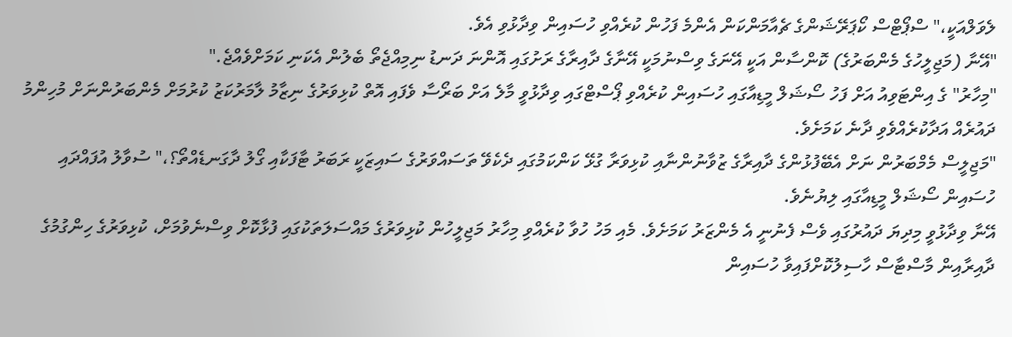ލެވަލްއަކީ،" ސްޕޯޓްސް ކޯޕަރޭޝަންގެ ޗެއާމަންކަން އެންމެ ފަހުން ކުރެއްވި ހުސައިން ވިދާޅުވި އެވެ.
"އޭނާ (މަޖިލީހުގެ މެންބަރުގެ) ކޮންސާން އަކީ އޭނަގެ ވިސްނުމަކީ އޭނާގެ ދާއިރާގެ ރަށުގައި އޮންނަ ދަނޑު ނިމިއްޖެތޯ ބެލުން އެކަނި ކަމަށްވެއްޖެ."
"މިހާރު" ގެ އިންޓަވިއު އަށް ފަހު ސޯޝަލް މީޑިއާގައި ހުސައިން ކުރެއްވި ޕޯސްޓްގައި ވިދާޅުވީ މާލެ އަށް ބަރޯސާ ވެފައި އޮތް ކުޅިވަރުގެ ނިޒާމު ލާމަރުކަޒު ކުރުމަށް މެންބަރުންނަށް މުހިންމު ދައުރެއް އަދާކުރެއްވެވި ދާނެ ކަމަށެވެ.
"މަޖިލީސް މެމްބަރުން ނަށް އެބޭފުޅުންގެ ދާއިރާގެ ޒުވާނުންނާއި ކުޅިވަރާ ގުޅޭ ކަންކަމުގައި ދެކެވޭ ތަސައްވަރުގެ ސައިޒަކީ ރަބަރު ޓާފަކާއި ގޯލު ދާގަނޑެއްތޯ؟،" ސުވާލު އުފައްދައި ހުސައިން ސޯޝަލް މީޑިއާގައި ލިޔުނެވެ.
އޭނާ ވިދާޅުވީ މިދިޔަ ދައުރުގައި ވެސް ފެނުނީ އެ މެންޒަރު ކަމަށެވެ. މެއި މަހު ހުވާ ކުރެއްވި މިހާރު މަޖިލީހުން ކުޅިވަރުގެ މައްސަލަތަކުގައި ފުޅާކޮށް ވިސްނެވުމަށް، ކުޅިވަރުގެ ހިންގުމުގެ ދާއިރާއިން މާސްޓާސް ހާސިލުކޮށްފައިވާ ހުސައިން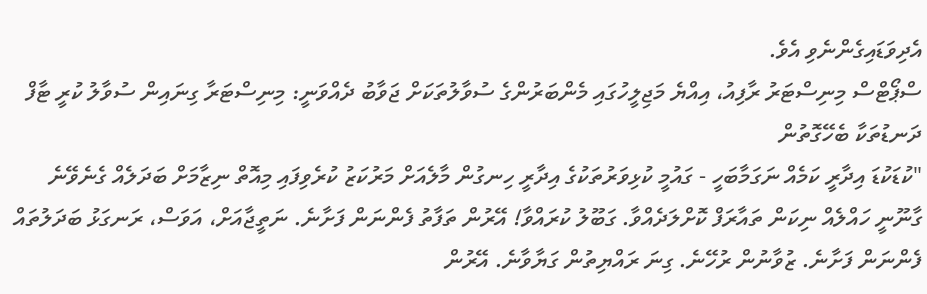އެދިވަޑައިގެންނެވި އެވެ.
ސްޕޯޓްސް މިނިސްޓަރު ރާފިއު، އިއްޔެ މަޖިލީހުގައި މެންބަރުންގެ ސުވާލުތަކަށް ޖަވާބު ދެއްވަނީ: މިނިސްޓަރާ ގިނައިން ސުވާލު ކުރީ ޓާފް ދަނޑުތަކާ ބެހޭގޮތުން
"ކުޑަކުޑަ އިދާރީ ކަމެއް ނަގަމާބަހީ - ގައުމީ ކުޅިވަރުތަކުގެ އިދާރީ ހިނގުން މާލެއަށް މަރުކަޒު ކުރެވިފައި މިއޮތް ނިޒާމަށް ބަދަލެއް ގެނެވޭނެ ގާނޫނީ ހައްލެއް ނިކަން ތައާރަފް ކޮށްލަދެއްވާ. ގަބޫލު ކުރައްވާ! އޭރުން ތަފާތު ފެންނަން ފަށާނެ. ނަތީޖާއަށް، އަވަސް، ރަނގަޅު ބަދަލުތައް ފެންނަން ފަށާނެ. ޒުވާނުން ރުހޭނެ. ގިނަ ރައްޔިތުން ގަޔާވާނެ. އޭރުން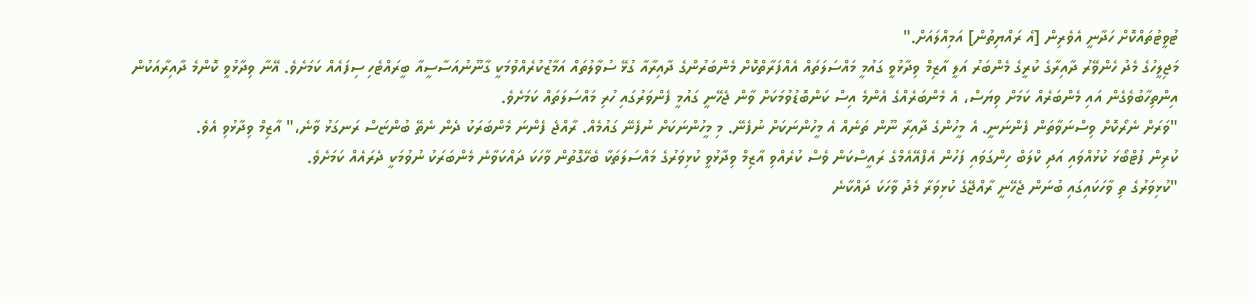ޓުވީޓުތައްކޮށް ހަދާނީ އެވެރިން [އެ ރައްޔިތުން] އަމިއްލައަށް."
މަޖިލީހުގެ މެދު ހެންވޭރު ދާއިރާގެ ކުރީގެ މެންބަރު އަލީ އާޒިމް ވިދާޅުވީ ގައުމީ މައްސަލަތައް އެއްފަރާތްކޮށް މެންބަރުންގެ ދާއިރާއާ ގުޅޭ ސުވާލުތައް އަމާޒުކުރެއްވުމަކީ ގާނޫނުއަސާސީއާ ބީރައްޓެހި ސިފައެއް ކަމަށެވެ. އޭނާ ވިދާޅުވީ ކޮންމެ ދާއިރާއަކުން އިންތިހާބުވެގެން އައި މެންބަރެއް ކަމަށް ވިޔަސް، އެ މެންބަރެއްގެ އެންމެ އިސް ކަންބޮޑުވުމަކަށް ވާން ޖެހޭނީ ގައުމީ ފެންވަރުގައި ހުރި މައްސަލަތައް ކަމަށެވެ.
"ވަރަށް ނެރޯކޮށް ވިސްނަވާތަން ފެންނަނީ. އެ މީހުންގެ ދާއިރާ ނޫން ތަނެއް އެ މީހުންނަކަށް ނުފެނޭ. މި މީހުންނަކަށް ނުފެނޭ ގައުމެއް. ރާއްޖެ ފެންނަ މެންބަރަކު ދެން ނެތޭ ބުންޏަސް ރަނގަޅު ވާނެ،" އާޒިމް ވިދާޅުވި އެވެ.
ކުރިން ފުޓްބޯޅަ ކުޅުއްވައި އަދި ކްލަބް ހިންގަވައި ފަހުން އެފްއޭއެމްގެ ރައީސްކަން ވެސް ކުރެއްވި އާޒިމް ވިދާޅުވީ ކުޅިވަރުގެ މައްސަލަތަކާ ބެހޭގޮތުން ވާހަކަ ދައްކަވާނެ މެންބަރަކު ނުވުމަކީ ދެރައެއް ކަމަށެވެ.
"ކުޅިވަރުގެ ތި ވާހަކައިގައި ބުނަން ޖެހޭނީ ރާއްޖޭގެ ކުޅިވަރާ މެދު ވާހަކަ ދައްކާނެ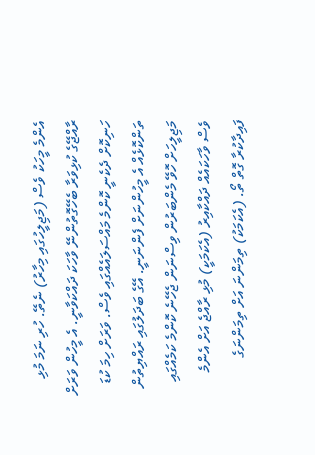އެންމެ މީހަކު ވެސް (މަޖިލީހުގައި މިހާރު) ނެތޭ. ހުރި ނަމަ މުޅި ރާއްޖޭގެ ކުޅިވަރާ ބެހޭގޮތުންނޭ ވާހަކަ ދައްކަވާނީ. އެ މީހުން ވަރަށް ހަނިކޮށް ދެކެނީ ކޮންމެ މައްސަލައެއްގައި ވެސް. ވަރަށް ހިމަ ކުޑަ ތަންކޮޅެއް އެ މީހުންނަށް ފެންނަނީ. އޭގެ ބަދަލުގައި ރައްޔިތުން މަޖިލީހަށް ހޮވޭ މެންބަރުން ވިސްނަން ޖެހޭނެ ކޮންމެ ކަމެއްގައި ވެސް ވާހަކައެއް ދައްކާއިރު (އެކަމަކީ) މުޅި ރާއްޖެ އަށް އެންމެ ފައިދާކުރާ ގޮތް ތޯ. (އެކަމަކު) ތިމަންނަ އަށް ތިމަންނަގެ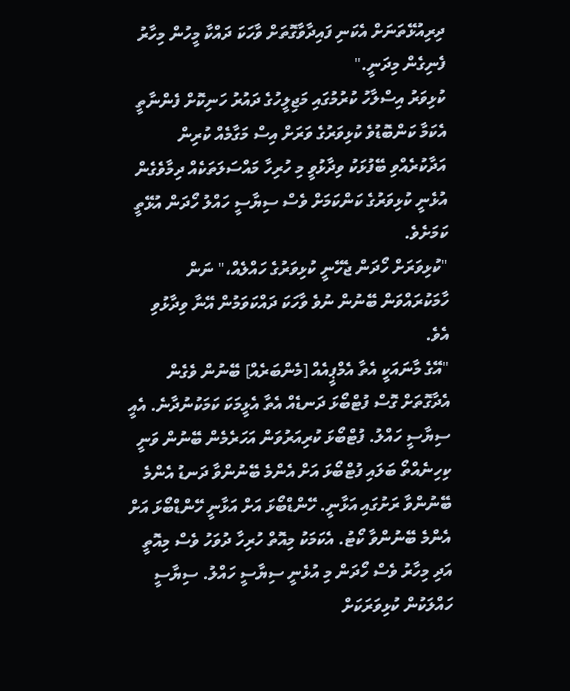ދިރިއުޅޭތަނަށް އެކަނި ފައިދާވާގޮތަށް ވާހަކަ ދައްކާ މީހުން މިހާރު ފެނިގެން މިދަނީ."
ކުޅިވަރު އިސްލާހު ކުރުމުގައި މަޖިލީހުގެ ދައުރު ހަނިކޮށް ފެންނާތީ އެކަމާ ކަންބޮޑުވެ ކުޅިވަރުގެ ވަރަށް އިސް މަގާމެއް ކުރިން އަދާކުރެއްވި ބޭފުޅަކު ވިދާޅުވީ މި ހުރިހާ މައްސަލަތަކެއް ދިމާވެގެން އުޅެނީ ކުޅިވަރުގެ ކަންކަމަށް ވެސް ސިޔާސީ ހައްލު ހޯދަން އުޅޭތީ ކަމަށެވެ.
"ކުޅިވަރަށް ހޯދަން ޖެހޭނީ ކުޅިވަރުގެ ހައްލެއް،" ނަން ހާމަކުރައްވަން ބޭނުން ނުވެ ވާހަކަ ދައްކަވަމުން އޭނާ ވިދާޅުވި އެވެ.
"އޭގެ މާނައަކީ އެތާ އެމްޕީއެއް [މެންބަރެއް] ބޭނުން ވެގެން އެދާގޮތަށް ގޮސް ފުޓްބޯޅަ ދަނޑެއް އެތާ އެޅީމަކަ ކަމަކުނުދާނެ. އެއީ ސިޔާސީ ހައްލު. ފުޓްބޯޅަ ކުރިއަރުވަން އަހަރެމެން ބޭނުން ވަނީ ކިހިނެއްތޯ ބަލައި ފުޓްބޯޅަ އަށް އެންމެ ބޭނުންވާ ދަނޑު އެންމެ ބޭނުންވާ ރަށުގައި އަޅާނީ. ހޭންޑްބޯޅަ އަށް އަޅާނީ ހޭންޑްބޯޅަ އަށް އެންމެ ބޭނުންވާ ކޯޓު. އެކަމަކު މިއޮތް ހުރިހާ ދުވަހު ވެސް މިއޮތީ އަދި މިހާރު ވެސް ހޯދަން މި އުޅެނީ ސިޔާސީ ހައްލު. ސިޔާސީ ހައްލަކުން ކުޅިވަރަކަށް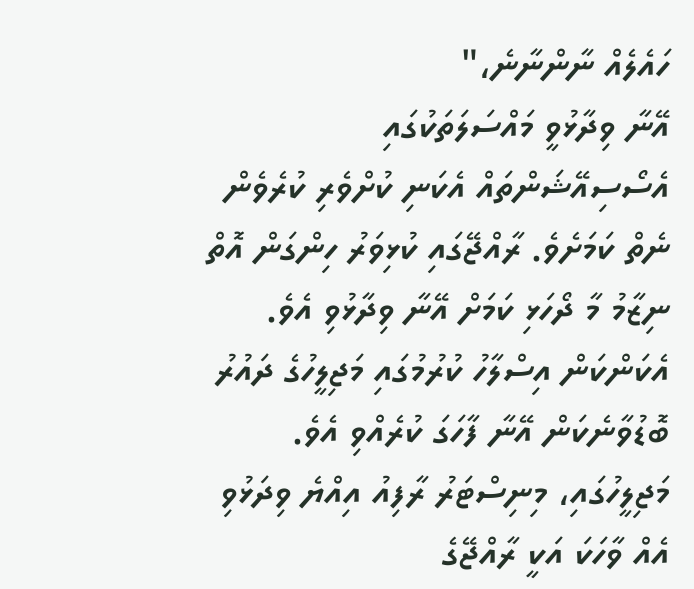ހައެލެއް ނާންނާނެ،"
އޭނާ ވިދާޅުވީ މައްސަލަތަކުގައި އެސޯސިއޭޝަންތައް އެކަނި ކުށްވެރި ކުރެވެން ނެތް ކަމަށެވެ. ރާއްޖޭގައި ކުޅިވަރު ހިންގަން އޮތް ނިޒާމު މާ ދޯހަޅި ކަމަށް އޭނާ ވިދާޅުވި އެވެ. އެކަންކަން އިސްލާހު ކުރުމުގައި މަޖިލީހުގެ ދައުރު ބޮޑުވާނެކަން އޭނާ ފާހަގަ ކުރެއްވި އެވެ.
މަޖިލީހުގައި، މިނިސްޓަރު ރާފިއު އިއްޔެ ވިދަޅުވި އެއް ވާހަކަ އަކީ ރާއްޖޭގެ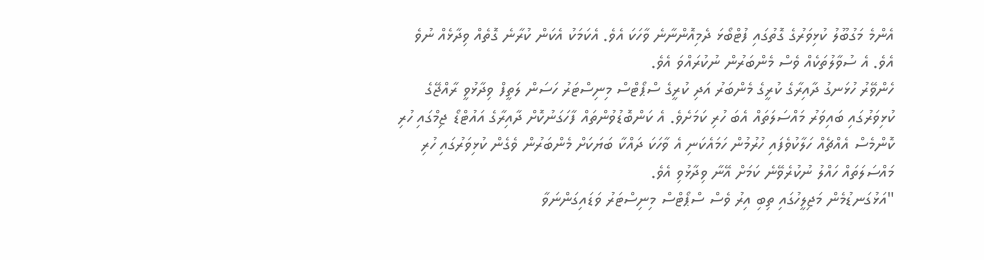އެންމެ މަގުބޫލު ކުޅިވަރުގެ ގޮތުގައި ފުޓްބޯޅަ ދެމިއޮންނާނެ ވާހަކަ އެވެ. އެކަމަކު އެކަން ކުރާނެ ގޮތެއް ވިދާޅެއް ނުވެ އެވެ. އެ ސުވާލުތަކެއް ވެސް މެންބަރުން ނުކުރައްވަ އެވެ.
ހެންވޭރު ހުޅަނގު ދާއިރާގެ ކުރީގެ މެންބަރު އަދި ކުރީގެ ސްޕޯޓްސް މިނިސްޓަރު ހަސަން ލަތީފް ވިދާޅުވީ ރާއްޖޭގެ ކުޅިވަރުގައި ބައިވަރު މައްސަލަތައް އެބަ ހުރި ކަމަށެވެ. އެ ކަންބޮޑުވުންތައް ފާހަގަނުކޮށް ދާއިރާގެ އައުޓްޑޯ ޖިމްގައި ހުރި ކޮންމެސް އެއްޗެއް ހަލާކުވެފައި ހުރުމުން ހަމައެކަނި އެ ވާހަކަ ދައްކާ ބަޔަކަށް މެންބަރުން ވެގެން ކުޅިވަރުގައި ހުރި މައްސަލަތައް ހައްލު ނުކުރެވޭނެ ކަމަށް އޭނާ ވިދާޅުވި އެވެ.
"އަޅުގަނޑުމެން މަޖިލީހުގައި ތިބި އިރު ވެސް ސްޕޯޓްސް މިނިސްޓަރު ވަޑައިގަންނަވާ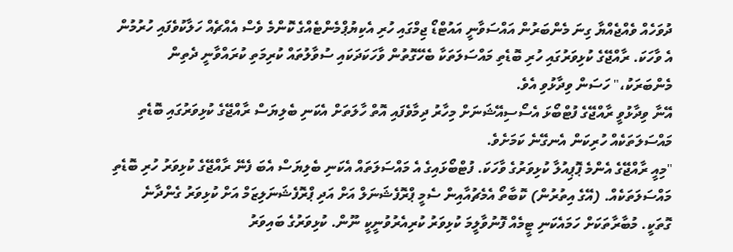ދުވަހެއް ވެއްޖެއްޔާ ގިނަ މެންބަރުން އައްސަވާނީ އައުޓްޑޯ ޖިމްގައި ހުރި އެކިޔުޕްމެންޓެއްގެ ކޮންމެ ވެސް އެއްޗެއް ހަލާކުވެފައި ހުރުމުން އެ ވާހަކަ. ރާއްޖޭގެ ކުޅިވަރުގައި ހުރި ބޮޑެތި މައްސަލަތަކާ ބެހޭގޮތުން ވާހަކަދަކައި ސުވާލުތައް ކުރިމަތި ކުރައްވާނީ ދެތިން މެންބަރަކު،" ހަސަން ވިދާޅުވި އެވެ.
އޭނާ ވިދާޅުވީ ރާއްޖޭގެ ފުޓްބޯޅަ އެސޯސިއޭޝަނަށް މިހާރު ދިމާވެފައި އޮތް ހާލަތަށް އެކަނި ބެލިޔަސް ރާއްޖޭގެ ކުޅިވަރުގައި ބޮޑެތި މައްސަލަތަކެއް ހުރިކަން އެނގޭނެ ކަމަށެވެ.
"މިއީ ރާއްޖޭގެ އެންމެ ޕޮޕިއުލާ ކުޅިވަރުގެ ވާހަކަ. ފުޓްބޯޅައިގެ އެ މައްސަލަތައް އެކަނި ބެލިޔަސް އެބަ ފެނޭ ރާއްޖޭގެ ކުޅިވަރު ހުރި ބޮޑެތި މައްސަލަތަކެއް. (އޭގެ އިތުރުން) ކޮބާތޯ އެމެޗުއާއިން ސެމީ ޕްރޮފެޝަނަލް އަށް އަދި ޕްރޮފެޝަނަލިޒަމް އަށް ކުޅިވަރު ގެންދާނެ ގޮތަކީ. މުބާރާތަކަށް ހަމައެކަނި ޓީމެއް ފޮނުވާލީމަ ކުޅިވަރު ކުރިއެރުވުނީކީ ނޫން. ކުޅިވަރުގެ ބައިވަރު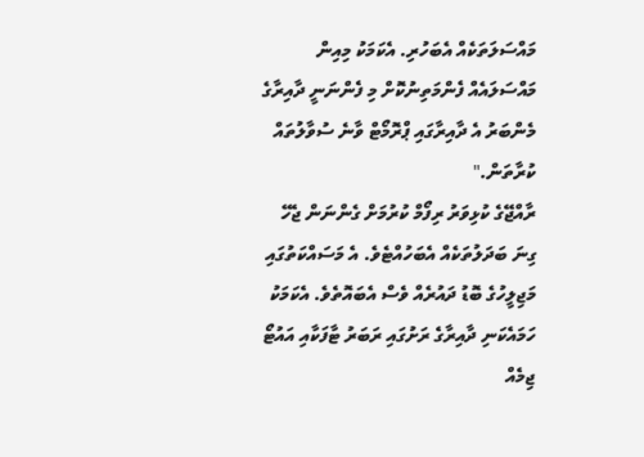މައްސަލަތަކެއް އެބަހުރި. އެކަމަކު މިއިން މައްސަލައެއް ފެންމަތިނުކޮށް މި ފެންނަނީ ދާއިރާގެ މެންބަރު އެ ދާއިރާގައި ޕްރޮމޯޓް ވާނެ ސުވާލުތައް ކުރާތަން."
ރާއްޖޭގެ ކުޅިވަރު ރިފޯމް ކުރުމަށް ގެންނަން ޖެހޭ ގިނަ ބަދަލުތަކެއް އެބަހުއްޓެވެ. އެ މަސައްކަތުގައި މަޖިލީހުގެ ބޮޑު ދައުރެއް ވެސް އެބައޮތެވެ. އެކަމަކު ހަމައެކަނި ދާއިރާގެ ރަށުގައި ރަބަރު ޓާފަކާއި އައުޓޯ ޖިމެއް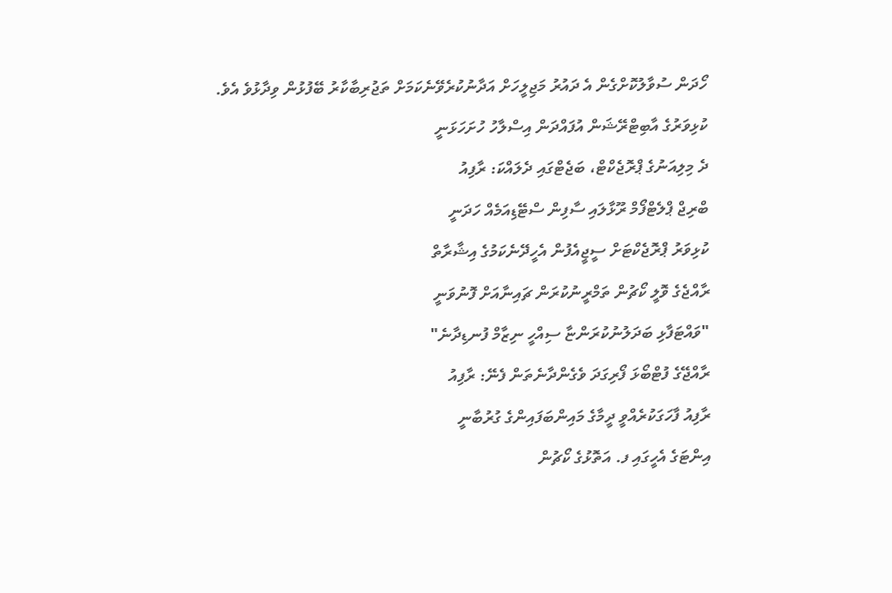ހޯދަން ސުވާލުކޮށްގެން އެ ދައުރު މަޖިލީހަށް އަދާނުކުރެވޭނެކަމަށް ތަޖުރިބާކާރު ބޭފުޅުން ވިދާޅުވެ އެވެ.
ކުޅިވަރުގެ އާބިޓްރޭޝަން އުފައްދަން އިސްލާހު ހުށަހަޅަނީ
ދެ މިލިއަނުގެ ޕްރޮޖެކްޓް، ބަޖެޓްގައި ދެލައްކަ: ރާފިއު
ބްރިޖް ޕްލެޓްފޯމް ރޫޅާލައި ސާފިން ސްޓޭޑިއަމެއް ހަދަނީ
ކުޅިވަރު ޕްރޮޖެކްޓަށް ސީޖީއެފުން އެހީދޭނެކަމުގެ އިޝާރާތް
ރާއްޖެގެ ވޮލީ ކޯޗުން ތަމްރީނުކުރަން ޗައިނާއަށް ފޮނުވަނީ
"ވައްޓަފާޅި ބަދަލުނުކުރަންޏާ ސިއްހީ ނިޒާމް ފުނޑިދާނެ"
ރާއްޖޭގެ ފުޓްބޯޅަ ފޯރިގަދަ ވެގެންދާނެތަން ފެނޭ: ރާފިއު
ރާފިއު ފާހަގަކުރެއްވީ ދީމާގެ މައިންބަފައިންގެ ގުރުބާނީ
އިންޓަގެ އެހީގައި ފ. އަތޮޅުގެ ކޯޗުން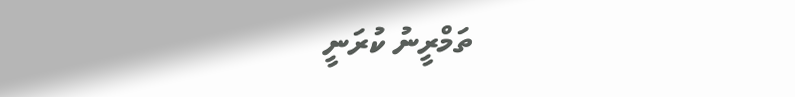ތަމްރީނު ކުރަނީ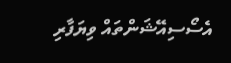އެސޯސިއޭޝަންތައް ވިޔަފާރި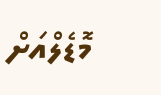މޮޑެލްއަށް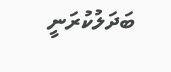ބަދަލުކުރަނީ